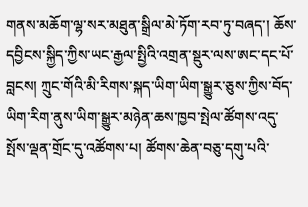གནས་མཆོག་ལྷ་སར་མཐུན་སྒྲིལ་མེ་ཏོག་རབ་ཏུ་བཞད་། ཆོས་དབྱིངས་སྐྱིད་ཀྱིས་ཡང་རྒྱལ་སྤྱིའི་འགྲན་སྡུར་ལས་ཨང་དང་པོ་བླངས། ཀྲུང་གོའི་མི་རིགས་སྐད་ཡིག་ཡིག་སྒྱུར་ཅུས་ཀྱིས་བོད་ཡིག་རིག་ནུས་ཡིག་སྒྱུར་མཉེན་ཆས་ཁྱབ་སྤེལ་ཚོགས་འདུ་སྤོས་ལྡན་གྲོང་དུ་འཚོགས་པ། ཚོགས་ཆེན་བཅུ་དགུ་པའི་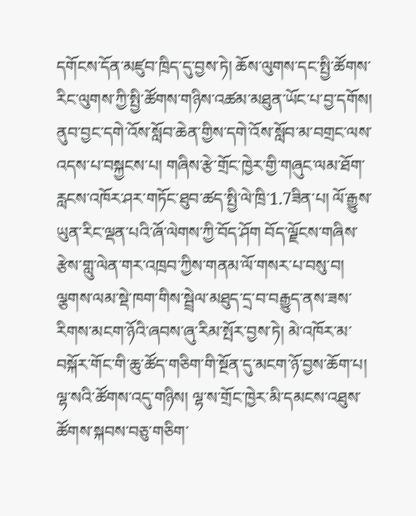དགོངས་དོན་མཛུབ་ཁྲིད་དུ་བྱས་ཏེ། ཆོས་ལུགས་དང་སྤྱི་ཚོགས་རིང་ལུགས་ཀྱི་སྤྱི་ཚོགས་གཉིས་འཚམ་མཐུན་ཡོང་པ་བྱ་དགོས། ནུབ་བྱང་དགེ་འོས་སློབ་ཆེན་གྱིས་དགེ་འོས་སློབ་མ་བགྲང་ལས་འདས་པ་བསྐྱངས་པ། གཞིས་རྩེ་གྲོང་ཁྱེར་གྱི་གཞུང་ལམ་ཐོག་རླངས་འཁོར་ཤར་གཏོང་ཐུབ་ཚད་སྤྱི་ལེ་ཁྲི་1.7ཟིན་པ། ལོ་རྒྱུས་ཡུན་རིང་ལྡན་པའི་ཞོ་ལེགས་ཀྱི་བོད་ཤོག བོད་ལྗོངས་གཞིས་རྩེས་གླུ་ལེན་གར་འཁྲབ་ཀྱིས་གནམ་ལོ་གསར་པ་བསུ་བ། ལྕགས་ལམ་སྡེ་ཁག་གིས་སྦྲེལ་མཐུད་དྲ་བ་བརྒྱུད་ནས་ཟས་རིགས་མངག་ཉོའི་ཞབས་ཞུ་རིམ་སྤོར་བྱས་ཏེ། མེ་འཁོར་མ་བསྐོར་གོང་གི་ཆུ་ཚོད་གཅིག་གི་སྔོན་དུ་མངག་ཉོ་བྱས་ཆོག་པ། ལྷ་སའི་ཚོགས་འདུ་གཉིས། ལྷ་ས་གྲོང་ཁྱེར་མི་དམངས་འཐུས་ཚོགས་སྐབས་བཅུ་གཅིག་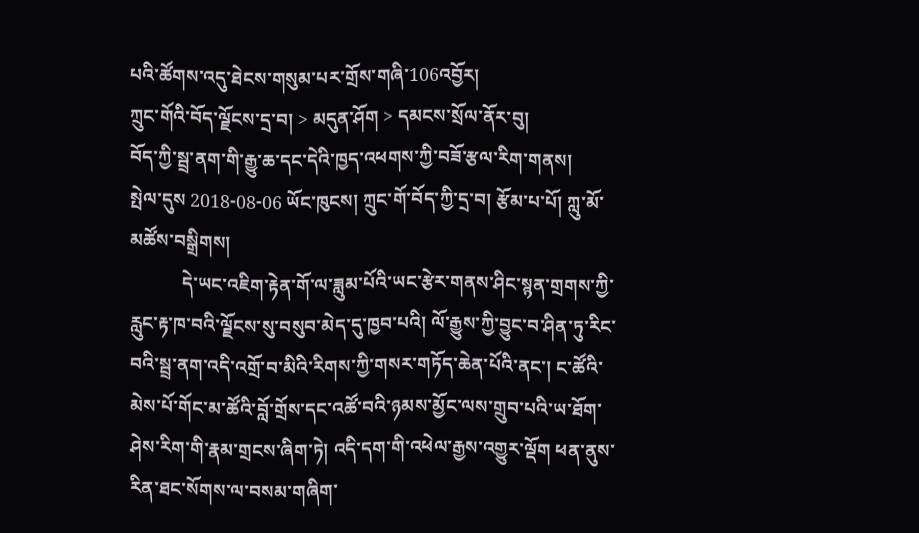པའི་ཚོགས་འདུ་ཐེངས་གསུམ་པར་གྲོས་གཞི་106འབྱོར།
ཀྲུང་གོའི་བོད་ལྗོངས་དྲ་བ། > མདུན་ཤོག > དམངས་སྲོལ་ནོར་བུ།
བོད་ཀྱི་སྦྲ་ནག་གི་རྒྱུ་ཆ་དང་དེའི་ཁྱད་འཕགས་ཀྱི་བཟོ་རྩལ་རིག་གནས།
སྤེལ་དུས 2018-08-06 ཡོང་ཁུངས། ཀྲུང་གོ་བོད་ཀྱི་དྲ་བ། རྩོམ་པ་པོ། ཀླུ་མོ་མཚོས་བསྒྲིགས།
           དེ་ཡང་འཇིག་རྟེན་གོ་ལ་ཟླུམ་པོའི་ཡང་རྩེར་གནས་ཤིང་སྙན་གྲགས་ཀྱི་རླུང་རྟ་ཁ་བའི་ལྗོངས་སུ་བསུབ་མེད་དུ་ཁྱབ་པའི། ལོ་རྒྱུས་ཀྱི་བྱུང་བ་ཤིན་ཏུ་རིང་བའི་སྦྲ་ནག་འདི་འགྲོ་བ་མིའི་རིགས་ཀྱི་གསར་གཏོད་ཆེན་པོའི་ནང་། ང་ཚོའི་མེས་པོ་གོང་མ་ཚོའི་བློ་གྲོས་དང་འཚོ་བའི་ཉམས་མྱོང་ལས་གྲུབ་པའི་ཡ་ཐོག་ཤེས་རིག་གི་རྣམ་གྲངས་ཞིག་ཏེ། འདི་དག་གི་འཕེལ་རྒྱས་འགྱུར་ལྡོག ཕན་ནུས་རིན་ཐང་སོགས་ལ་བསམ་གཞིག་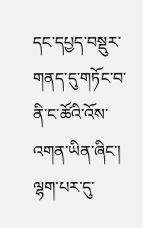དང་དཔྱད་བསྡུར་གནད་དུ་གཏོང་བ་ནི་ང་ཚོའི་འོས་འགན་ཡིན་ཞིང་། ལྷག་པར་དུ་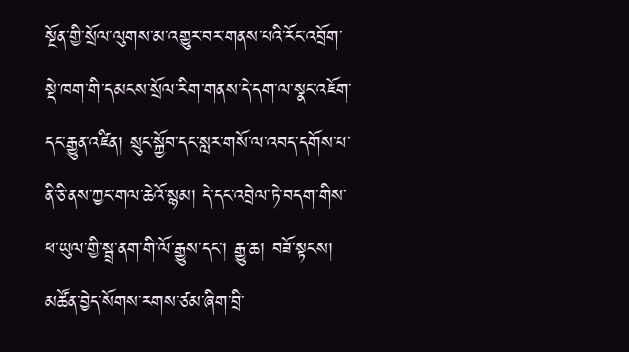སྔོན་གྱི་སྲོལ་ལུགས་མ་འགྱུར་བར་གནས་པའི་རོང་འབྲོག་སྡེ་ཁག་གི་དམངས་སྲོལ་རིག་གནས་དེ་དག་ལ་སྣང་འཇོག་དང་རྒྱུན་འཛིན། སྲུང་སྐྱོབ་དང་སླར་གསོ་ལ་འབད་དགོས་པ་ནི་ཅི་ནས་ཀྱང་གལ་ཆེའོ་སྙམ། དེ་དང་འབྲེལ་ཏེ་བདག་གིས་ཕ་ཡུལ་གྱི་སྦྲ་ནག་གི་ལོ་རྒྱུས་དང་། རྒྱུ་ཆ། བཟོ་སྟངས། མཚོན་བྱེད་སོགས་རགས་ཙམ་ཞིག་བྲི་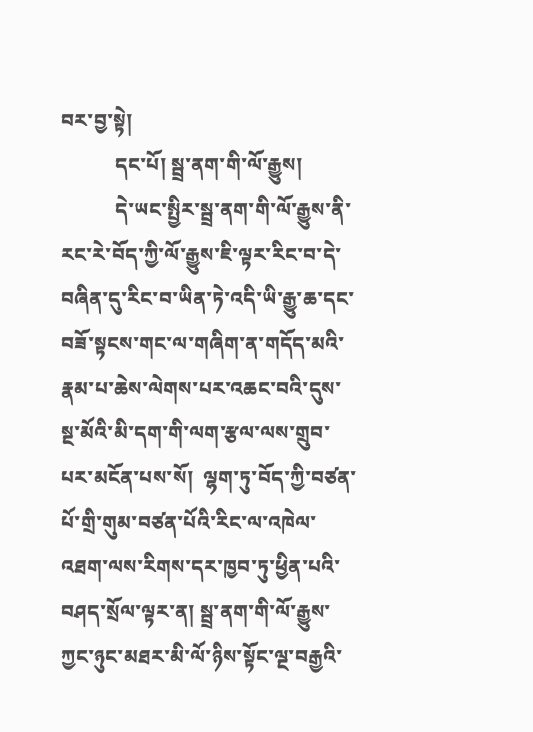བར་བྱ་སྟེ།
           དང་པོ། སྦྲ་ནག་གི་ལོ་རྒྱུས།
           དེ་ཡང་སྤྱིར་སྦྲ་ནག་གི་ལོ་རྒྱུས་ནི་རང་རེ་བོད་ཀྱི་ལོ་རྒྱུས་ཇི་ལྟར་རིང་བ་དེ་བཞིན་དུ་རིང་བ་ཡིན་ཏེ་འདི་ཡི་རྒྱུ་ཆ་དང་བཟོ་སྟངས་གང་ལ་གཞིག་ན་གདོད་མའི་རྣམ་པ་ཆེས་ལེགས་པར་འཆང་བའི་དུས་སྔ་མོའི་མི་དག་གི་ལག་རྩལ་ལས་གྲུབ་པར་མངོན་པས་སོ།  ལྷག་ཏུ་བོད་ཀྱི་བཙན་པོ་གྲི་གུམ་བཙན་པོའི་རིང་ལ་འཁེལ་འཐག་ལས་རིགས་དར་ཁྱབ་ཏུ་ཕྱིན་པའི་བཤད་སྲོལ་ལྟར་ན། སྦྲ་ནག་གི་ལོ་རྒྱུས་ཀྱང་ཉུང་མཐར་མི་ལོ་ཉིས་སྟོང་ལྔ་བརྒྱའི་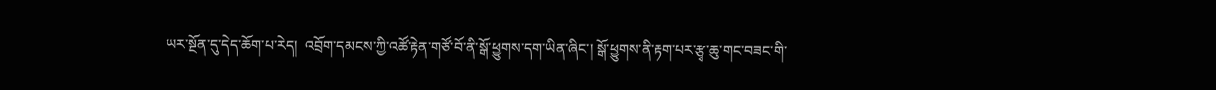ཡར་སྔོན་དུ་དེད་ཆོག་པ་རེད།  འབྲོག་དམངས་ཀྱི་འཚོ་རྟེན་གཙོ་བོ་ནི་སྒོ་ཕྱུགས་དག་ཡིན་ཞིང་། སྒོ་ཕྱུགས་ནི་རྟག་པར་རྩྭ་ཆུ་གང་བཟང་གི་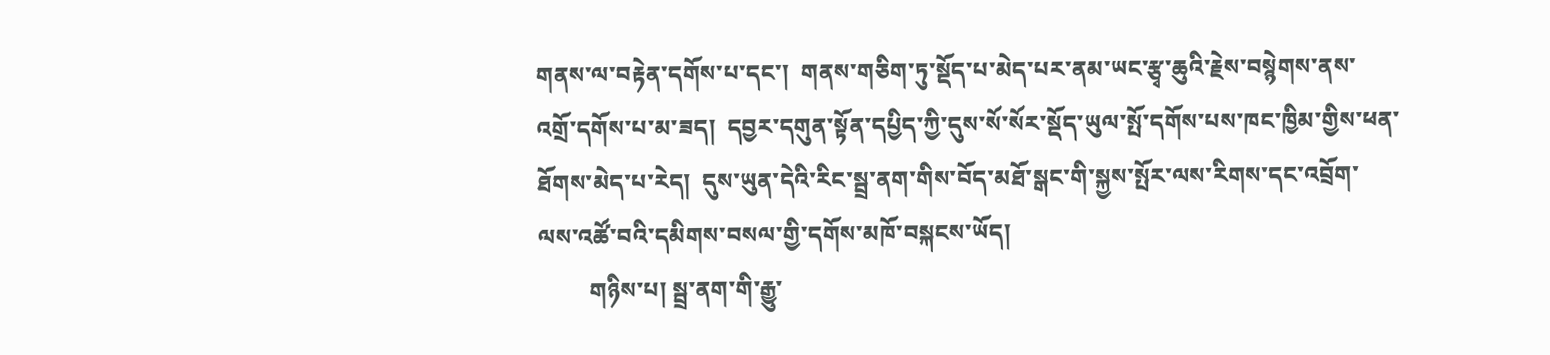གནས་ལ་བརྟེན་དགོས་པ་དང་།  གནས་གཅིག་ཏུ་སྡོད་པ་མེད་པར་ནམ་ཡང་རྩྭ་ཆུའི་རྗེས་བསྙེགས་ནས་འགྲོ་དགོས་པ་མ་ཟད།  དབྱར་དགུན་སྟོན་དཔྱིད་ཀྱི་དུས་སོ་སོར་སྡོད་ཡུལ་སྤོ་དགོས་པས་ཁང་ཁྱིམ་གྱིས་ཕན་ཐོགས་མེད་པ་རེད།  དུས་ཡུན་དེའི་རིང་སྦྲ་ནག་གིས་བོད་མཐོ་སྒང་གི་སྐྱས་སྤོར་ལས་རིགས་དང་འབྲོག་ལས་འཚོ་བའི་དམིགས་བསལ་གྱི་དགོས་མཁོ་བསྐངས་ཡོད།
         གཉིས་པ། སྦྲ་ནག་གི་རྒྱུ་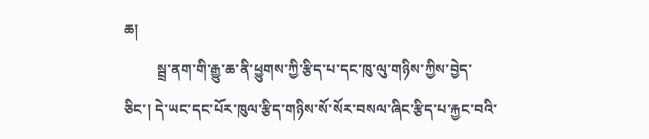ཆ།
         སྦྲ་ནག་གི་རྒྱུ་ཆ་ནི་ཕྱུགས་ཀྱི་རྩིད་པ་དང་ཁུ་ལུ་གཉིས་ཀྱིས་བྱེད་ཅིང་། དེ་ཡང་དང་པོར་ཁུལ་རྩིད་གཉིས་སོ་སོར་བསལ་ཞིང་རྩིད་པ་རྐྱང་བའི་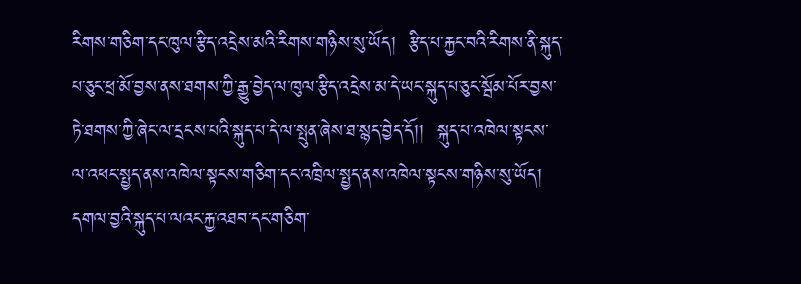རིགས་གཅིག་དང་ཁུལ་རྩིད་འདྲེས་མའི་རིགས་གཉིས་སུ་ཡོད།  རྩིད་པ་རྐྱང་བའི་རིགས་ནི་སྐུད་པ་ཅུང་ཕྲ་མོ་བྱས་ནས་ཐགས་ཀྱི་རྒྱུ་བྱེད་ལ་ཁུལ་རྩིད་འདྲེས་མ་དེ་ཡང་སྐུད་པ་ཅུང་སྦོམ་པོར་བྱས་ཏེ་ཐགས་ཀྱི་ཞེང་ལ་དྲངས་པའི་སྐུད་པ་དེ་ལ་སྤུན་ཞེས་ཐ་སྙད་བྱེད་དོ།།  སྐུད་པ་འཁེལ་སྟངས་ལ་འཕང་སྤྱད་ནས་འཁེལ་སྟངས་གཅིག་དང་འཁྲིལ་སྤྱད་ནས་འཁེལ་སྟངས་གཉིས་སུ་ཡོད།  དགལ་བྱའི་སྐུད་པ་ལའང་རྐྱ་འཐབ་དང་གཅིག་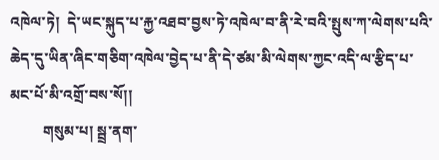འཁེལ་ཏེ།  དེ་ཡང་སྐུད་པ་རྐྱ་འཐབ་བྱས་ཏེ་འཁེལ་བ་ནི་རེ་བའི་སྤུས་ཀ་ལེགས་པའི་ཆེད་དུ་ཡིན་ཞིང་གཅིག་འཁེལ་བྱེད་པ་ནི་དེ་ཙམ་མི་ལེགས་ཀྱང་འདི་ལ་རྩིད་པ་མང་པོ་མི་འགྲོ་བས་སོ།།
         གསུམ་པ། སྦྲ་ནག་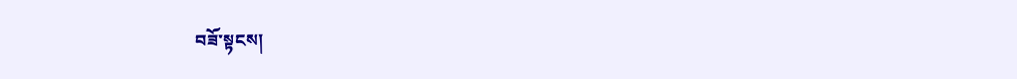བཟོ་སྟངས།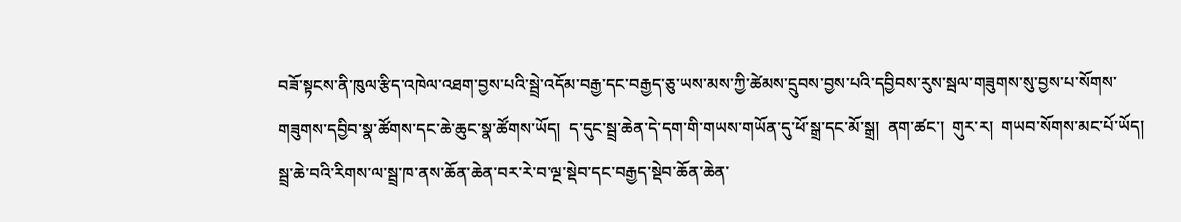བཟོ་སྟངས་ནི་ཁུལ་རྩིད་འཁེལ་འཐག་བྱས་པའི་སྦྲེ་འདོམ་བརྒྱ་དང་བརྒྱད་ཅུ་ཡས་མས་ཀྱི་ཚེམས་དྲུབས་བྱས་པའི་དབྱིབས་རུས་སྦལ་གཟུགས་སུ་བྱས་པ་སོགས་གཟུགས་དབྱིབ་སྣ་ཚོགས་དང་ཆེ་ཆུང་སྣ་ཚོགས་ཡོད།  ད་དུང་སྦྲ་ཆེན་དེ་དག་གི་གཡས་གཡོན་དུ་ཕོ་སྒྲ་དང་མོ་སྒྲ།  ནག་ཚང་།  གུར་ར།  གཡབ་སོགས་མང་པོ་ཡོད།  སྦྲ་ཆེ་བའི་རིགས་ལ་སྦྲ་ཁ་ནས་ཆོན་ཆེན་བར་རེ་བ་ལྔ་སྡེབ་དང་བརྒྱད་སྡེབ་ཆོན་ཆེན་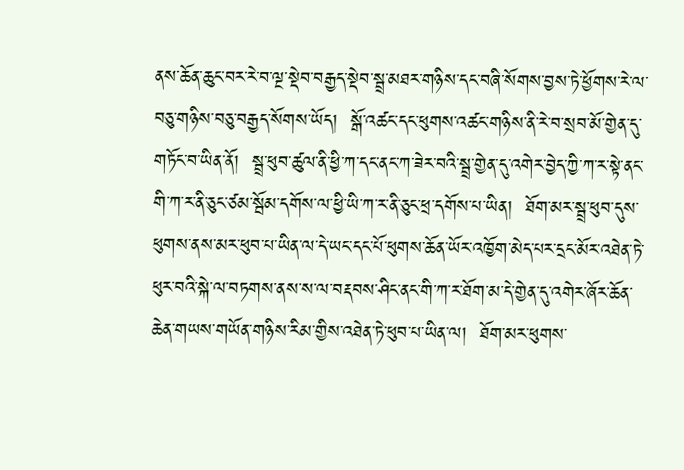ནས་ཆོན་ཆུང་བར་རེ་བ་ལྔ་སྡེབ་བརྒྱད་སྡེབ་སྦྲ་མཐར་གཉིས་དང་བཞི་སོགས་བྱས་ཏེ་ཕྱོགས་རེ་ལ་བཅུ་གཉིས་བཅུ་བརྒྱད་སོགས་ཡོད།  སྒོ་འཚང་དང་ཕུགས་འཚང་གཉིས་ནི་རེ་བ་སྲབ་མོ་གྱེན་དུ་གཏོང་བ་ཡིན་ནོ།  སྦྲ་ཕུབ་ཚུལ་ནི་ཕྱི་ཀ་དང་ནང་ཀ་ཟེར་བའི་སྦྲ་གྱེན་དུ་འགེར་བྱེད་ཀྱི་ཀ་ར་སྟེ་ནང་གི་ཀ་ར་ནི་ཅུང་ཙམ་སྦོམ་དགོས་ལ་ཕྱི་ཡི་ཀ་ར་ནི་ཅུང་ཕྲ་དགོས་པ་ཡིན།  ཐོག་མར་སྦྲ་ཕུབ་དུས་ཕུགས་ནས་མར་ཕུབ་པ་ཡིན་ལ་དེ་ཡང་དང་པོ་ཕུགས་ཆོན་ཡོར་འཁྱོག་མེད་པར་དྲང་མོར་འཐེན་ཏེ་ཕུར་བའི་སྐེ་ལ་བཏགས་ནས་ས་ལ་བརྡབས་ཤིང་ནང་གི་ཀ་ར་ཐོག་མ་དེ་གྱེན་དུ་འགེར་ཞོར་ཆོན་ཆེན་གཡས་གཡོན་གཉིས་རིམ་གྱིས་འཐེན་ཏེ་ཕུབ་པ་ཡིན་ལ།  ཐོག་མར་ཕུགས་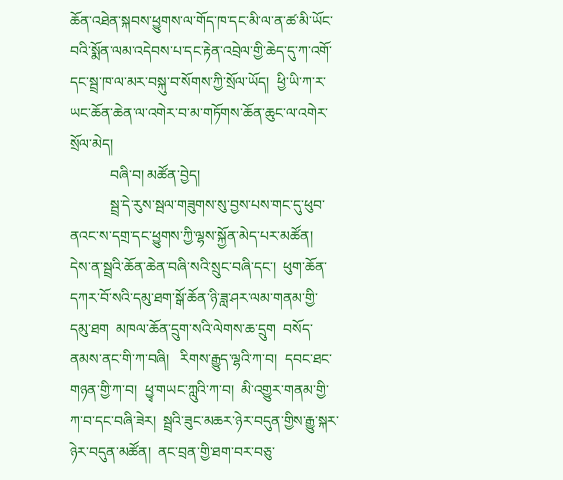ཆོན་འཐེན་སྐབས་ཕྱུགས་ལ་གོད་ཁ་དང་མི་ལ་ན་ཚ་མི་ཡོང་བའི་སྨོན་ལམ་འདེབས་པ་དང་རྟེན་འབྲེལ་གྱི་ཆེད་དུ་ཀ་འགོ་དང་སྦྲ་ཁ་ལ་མར་བསྐུ་བ་སོགས་ཀྱི་སྲོལ་ཡོད།  ཕྱི་ཡི་ཀ་ར་ཡང་ཆོན་ཆེན་ལ་འགེར་བ་མ་གཏོགས་ཆོན་ཆུང་ལ་འགེར་སྲོལ་མེད།
           བཞི་བ། མཚོན་བྱེད།
           སྦྲ་དེ་རུས་སྦལ་གཟུགས་སུ་བྱས་པས་གང་དུ་ཕུབ་ནའང་ས་དགྲ་དང་ཕྱུགས་ཀྱི་ལྷས་སྐྱོན་མེད་པར་མཚོན།  དེས་ན་སྦྲའི་ཆོན་ཆེན་བཞི་སའི་སྲུང་བཞི་དང་།  ཕུག་ཆོན་དཀར་བོ་སའི་དམུ་ཐག་སྒོ་ཆོན་ཉི་ཟླ་ཤར་ལམ་གནམ་གྱི་དམུ་ཐག  མཁལ་ཆོན་དྲུག་སའི་ལེགས་ཆ་དྲུག  བསོད་ནམས་ནང་གི་ཀ་བཞི།   རིགས་རྒྱུད་ལྷའི་ཀ་བ།  དབང་ཐང་གཉན་གྱི་ཀ་བ།  ཕྱྭ་གཡང་ཀླུའི་ཀ་བ།  མི་འགྱུར་གནམ་གྱི་ཀ་བ་དང་བཞི་ཟེར།  སྦྲའི་ཟུང་མཆར་ཉེར་བདུན་གྱིས་རྒྱུ་སྐར་ཉེར་བདུན་མཚོན།  ནང་བྲན་གྱི་ཐག་བར་བཅུ་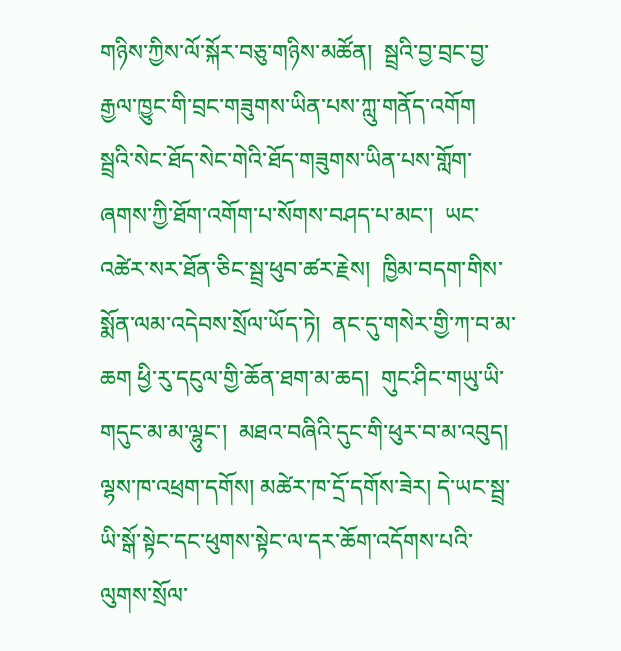གཉིས་ཀྱིས་ལོ་སྐོར་བཅུ་གཉིས་མཚོན།  སྦྲའི་བྱ་བྲང་བྱ་རྒྱལ་ཁྱུང་གི་བྲང་གཟུགས་ཡིན་པས་ཀླུ་གནོད་འགོག  སྦྲའི་སེང་ཐོད་སེང་གེའི་ཐོད་གཟུགས་ཡིན་པས་གློག་ཞགས་ཀྱི་ཐོག་འགོག་པ་སོགས་བཤད་པ་མང་།  ཡང་འཚེར་སར་ཐོན་ཅིང་སྦྲ་ཕུབ་ཚར་རྗེས།  ཁྱིམ་བདག་གིས་སྨོན་ལམ་འདེབས་སྲོལ་ཡོད་ཏེ།  ནང་དུ་གསེར་གྱི་ཀ་བ་མ་ཆག ཕྱི་རུ་དངུལ་གྱི་ཆོན་ཐག་མ་ཆད།  གུང་ཤིང་གཡུ་ཡི་གདུང་མ་མ་ལྷུང་།  མཐའ་བཞིའི་དུང་གི་ཕུར་བ་མ་འབུད།  ལྷས་ཁ་འཕྲག་དགོས། མཚེར་ཁ་དྲོ་དགོས་ཟེར། དེ་ཡང་སྦྲ་ཡི་སྒོ་སྟེང་དང་ཕུགས་སྟེང་ལ་དར་ཆོག་འདོགས་པའི་ལུགས་སྲོལ་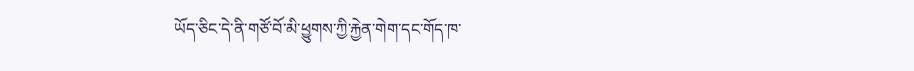ཡོད་ཅིང་དེ་ནི་གཙོ་བོ་མི་ཕྱུགས་ཀྱི་རྐྱེན་གེག་དང་གོད་ཁ་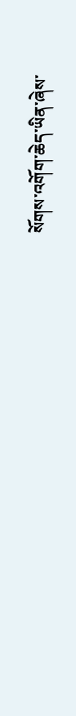སོགས་འགོག་ཆེད་ཡིན་ཞེས་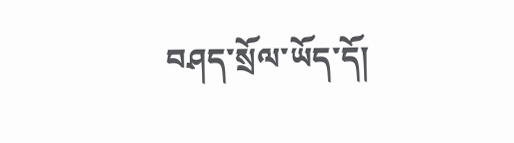བཤད་སྲོལ་ཡོད་དོ།